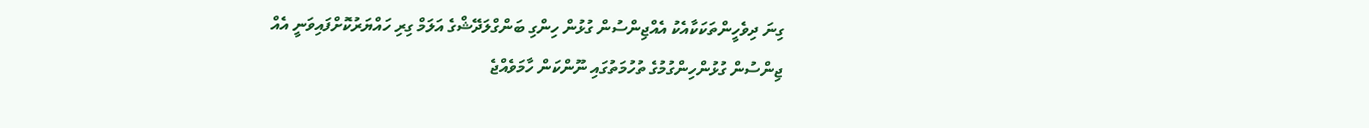ގިނަ ދިވެހީންތަކަކާއެކު އެއްޖިންސުން ގުޅުން ހިންގި ބަންގްލަދޭޝްގެ އަލަމް ގިރި ހައްޔަރުކޮށްފައިވަނީ އެއް ޖިންސުން ގުޅުންހިންގުމުގެ ތުހުމަތުގައި ނޫންކަން ހާމަވެއްޖެ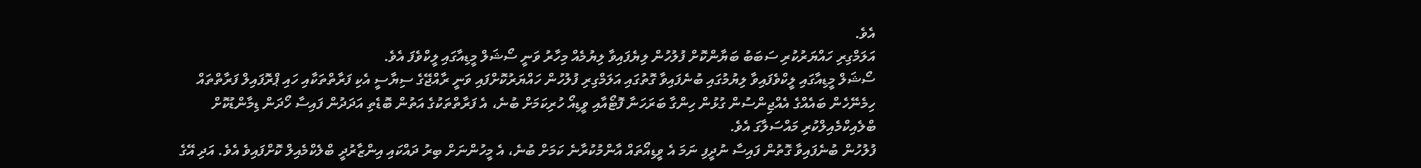އެވެ.
އަލަމްގިރި ހައްޔަރުކުރި ސަބަބު ބަޔާންކޮށް ފުލުހުން ލިޔެފައިވާ ލިޔުމެއް މިހާރު ވަނީ ސޯޝަލް މީޑިއާގައި ލީކްވެފަ އެވެ.
ސޯޝަލް މީޑިއާގައި ލީކްވެފައިވާ ލިޔުމުގައި ބުނެފައިވާ ގޮތުގައި އަލަމްގިރި ފުލުހުން ހައްޔަރުކޮށްފައި ވަނީ ރާއްޖޭގެ ސިޔާސީ އެކި ފަރާތްތަކާއި ހައި ޕްރޮފައިލް ފަރާތްތައް ހިމެނޭހެން ބައެއްގެ އެއްޖިންސުން ގުޅުން ހިންގާ ބަރަހަނާ ފޮޓޯއާއި ވީޑިއޯ ހުރިކަމަށް ބުނެ، އެ ފަރާތްތަކުގެ އަތުން ބޮޑެތި އަދަދުން ފައިސާ ހޯދަން ޑިމާންޑުކޮށް ބްލެއިކްމެއިލްކުރި މައްސަލާގަ އެވެ.
ފުލުހުން ބުނެފައިވާ ގޮތުން ފައިސާ ނުދީފި ނަމަ އެ ވީޑިއޯތައް އާންމުކުރާނެ ކަމަށް ބުނެ، އެ މީހުންނަށް ބިރު ދައްކައި އިންޒާރުދީ ބްލެކްމެއިލް ކޮށްފައިވެ އެވެ. އަދި އޭގެ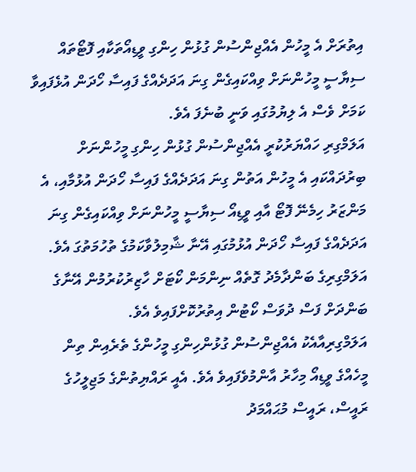އިތުރަށް އެ މީހުން އެއްޖިންސުން ގުޅުން ހިންގި ވީޑިއޯތަކާއި ފޮޓޯތައް ސިޔާސީ މީހުންނަށް ވިއްކައިގެން ގިނަ އަދަދެއްގެ ފައިސާ ހޯދަން އުޅެފައިވާ ކަމަށް ވެސް އެ ލިޔުމުގައި ވަނީ ބުނެފަ އެވެ.
އަލަމްގިރި ހައްޔަރުކުރީ އެއްޖިންސުން ގުޅުން ހިންގި މީހުންނަށް ބިރުދައްކައި އެ މީހުން އަތުން ގިނަ އަދަދެއްގެ ފައިސާ ހޯދަން އުޅުމާއި، އެ މަންޒަރު ހިމެނޭ ފޮޓޯ އާއި ވީޑިއޯ ސިޔާސީ މީހުންނަށް ވިއްކައިގެން ގިނަ އަދަދެއްގެ ފައިސާ ހޯދަން އުޅުމުގައި އޭނާ ޝާމިލުވާކަމުގެ ތުހުމަތުގަ އެވެ.
އަލަމްގިރިގެ ބަންދާމެދު ގޮތެއް ނިންމަން ކޯޓަށް ހާޒިރުކުރުމުން އޭނާގެ ބަންދަށް ފަސް ދުވަސް ކޯޓުން އިތުރުކޮށްފައިވެ އެވެ.
އަލަމްގިރިއާއެކު އެއްޖިންސުން ގުޅުންހިންގި މީހުންގެ ތެރެއިން ތިން މީހެއްގެ ވީޑިއޯ މިހާރު އާންމުވެފައިވެ އެވެ. އެއީ ރައްޔިތުންގެ މަޖިލީހުގެ ރައީސް، ރައީސް މުޙައްމަދު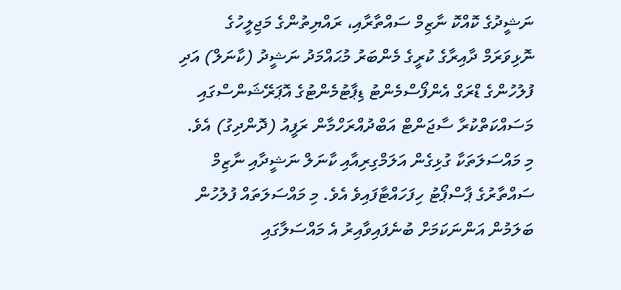ނަޝީދުގެ ކޮއްކޮ ނާޒިމް ސައްތާރާއި، ރައްޔިތުންގެ މަޖިލީހުގެ ނޮޅިވަރަމް ދާއިރާގެ ކުރީގެ މެންބަރު މުޙައްމަދު ނަޝީދު (ކާނަލް) އަދި ފުލުހުންގެ ޑްރަގް އެންފޯސްމެންޓު ޑިޕާޓުމެންޓުގެ އޮޕަރޭޝަންސްގައި މަސައްކަތްކުރާ ސާޖަންޓް އަބްދުއްރަހްމާން ރަފީއު (ދޮންދިގު) އެވެ.
މި މައްސަލަތަކާ ގުޅިގެން އަލަމްގިރިއާއި ކާނަލް ނަޝީދާއި ނާޒިމް ސައްތާރުގެ ޕާސްޕޯޓު ހިފަހައްޓާފައިވެ އެވެ. މި މައްސަލަތައް ފުލުހުން ބަލަމުން އަންނަކަމަށް ބުނެފައިވާއިރު އެ މައްސަލާގައި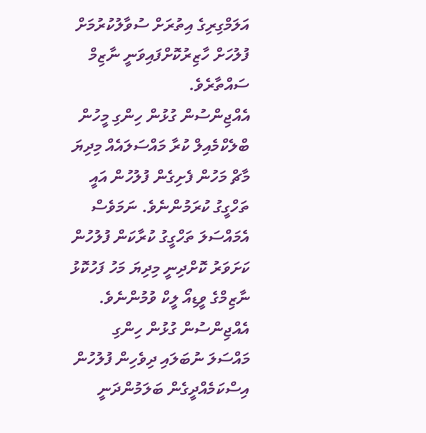އަލަމްގިރިގެ އިތުރަށް ސުވާލުކުރުމަށް ފުލުހަށް ހާޒިރުކޮށްފައިވަނީ ނާޒިމް ސައްތާރެވެ.
އެއްޖިންސުން ގުޅުން ހިންގި މީހުން ބްލެކްމެއިލް ކުރާ މައްސަލައެއް މިދިޔަ މާޗް މަހުން ފެށިގެން ފުލުހުން އައީ ތަހްގީގު ކުރަމުންނެވެ. ނަމަވެސް އެމައްސަލަ ތަހްގީގު ކުރާކަން ފުލުހުން ކަށަވަރު ކޮށްދިނީ މިދިޔަ މަހު ފަހުކޮޅު ނާޒިމްގެ ވީޑިއޯ ލީކް ވުމުންނެވެ.
އެއްޖިންސުން ގުޅުން ހިންގި މައްސަލަ ނުބަލައި ދިވެހިން ފުލުހުން އިސްކަމެއްދީގެން ބަލަމުންދަނީ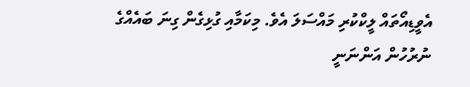އެވީޑިއޯތައް ލީކްކުރި މައްސަލަ އެވެ. މިކަމާއި ގުޅިގެން ގިނަ ބައެއްގެ ނުރުހުން އަންނަނީ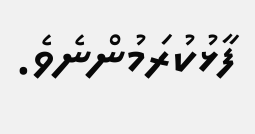ފާޅުކުރަމުންނެވެ.